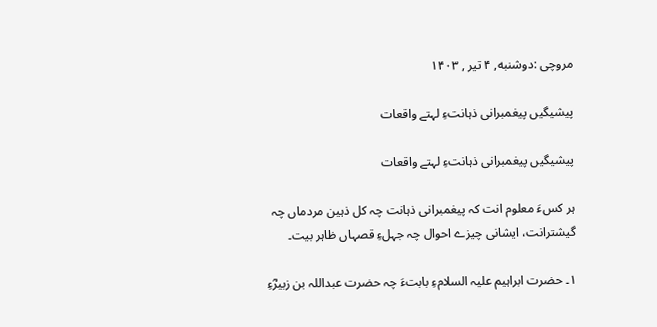مروچی :دوشنبه, ۴ تیر , ۱۴۰۳

پیشیگیں پیغمبرانی ذہانتءِ لہتے واقعات

پیشیگیں پیغمبرانی ذہانتءِ لہتے واقعات

ہر کسءَ معلوم انت کہ پیغمبرانی ذہانت چہ کل ذہین مردماں چہ گیشترانت، ایشانی چیزے احوال چہ جہلءِ قصہاں ظاہر بیت۔

۱۔ حضرت ابراہیم علیہ السلامءِ بابتءَ چہ حضرت عبداللہ بن زبیرؓءِ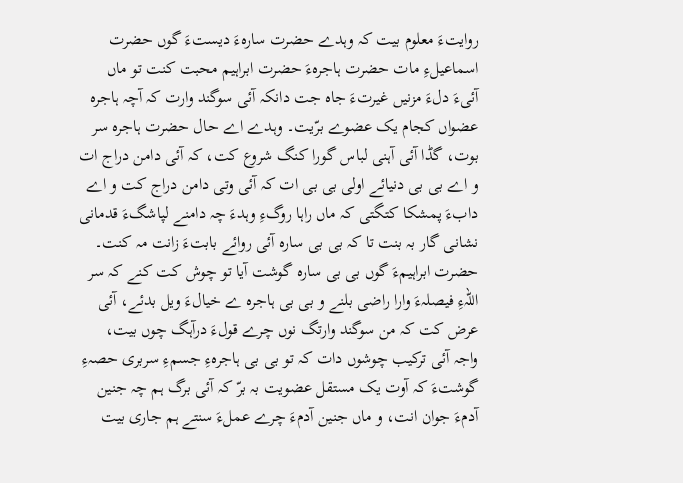روایتءَ معلوم بیت کہ وہدے حضرت سارہءَ دیستءَ گوں حضرت اسماعیلءِ مات حضرت ہاجرہءَ حضرت ابراہیم محبت کنت تو ماں آئیءَ دلءَ مزنیں غیرتءَ جاہ جت دانکہ آئی سوگند وارت کہ آچہ ہاجرہ عضواں کجام یک عضوے برّیت۔ وہدے اے حال حضرت ہاجرہ سر بوت، گڈا آئی آہنی لباس گورا کنگ شروع کت، کہ آئی دامن دراج ات و اے بی بی دنیائے اولی بی بی ات کہ آئی وتی دامن دراج کت و اے دابءَ پمشکا کتگتی کہ ماں راہا روگءِ وہدءَ چہ دامنے لپاشگءَ قدمانی نشانی گار بہ بنت تا کہ بی بی سارہ آئی روائے بابتءَ زانت مہ کنت۔ حضرت ابراہیمءَ گوں بی بی سارہ گوشت آیا تو چوش کت کنے کہ سر اللہءِ فیصلہءَ وارا راضی بلنے و بی بی ہاجرہ ے خیالءَ ویل بدئے، آئی عرض کت کہ من سوگند وارتگ نوں چرے قولءَ درآہگ چوں بیت، واجہ آئی ترکیب چوشوں دات کہ تو بی بی ہاجرہءِ جسمءِ سربری حصہءِ گوشتءَ کہ آوت یک مستقل عضویت بہ برّ کہ آئی برگ ہم چہ جنین آدمءَ جوان انت، و ماں جنین آدمءَ چرے عملءَ سنتے ہم جاری بیت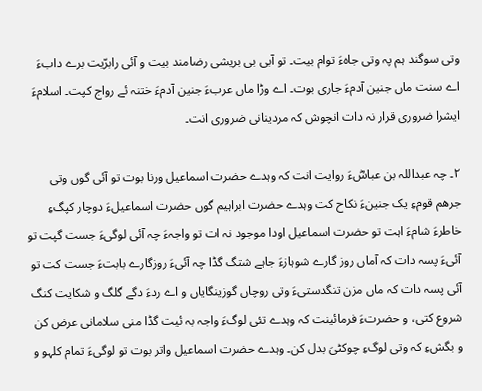وتی سوگند ہم پہ وتی جاہءَ توام بیت۔ تو آبی بی بریشی رضامند بیت و آئی رابرّیت برے دابءَ اے سنت ماں جنین آدمءَ جاری بوت۔ اے وڑا ماں عربءَ جنین آدمءَ ختنہ ئے رواج کپت۔ اسلامءَ ایشرا ضروری قرار نہ دات انچوش کہ مردینانی ضروری انت۔

۲۔ چہ عبداللہ بن عباسؓءَ روایت انت کہ وہدے حضرت اسماعیل ورنا بوت تو آئی گوں وتی جرھم قومءِ یک جنینءَ نکاح کت وہدے حضرت ابراہیم گوں حضرت اسماعیلءَ دوچار کپگءِ خاطرءَ شامءَ اہت تو حضرت اسماعیل اودا موجود نہ ات تو واجہءَ چہ آئی لوگیءَ جست گپت تو آئیءَ پسہ دات کہ آماں روز گارے شوہازءَ جاہے شتگ گڈا چہ آئیءَ روزگارے بابتءَ جست کت تو آئی پسہ دات کہ ماں مزن تنگدستیءَ وتی روچاں گوزینگایاں و اے ردءَ دگے گلگ و شکایت کنگ شروع کتی، و حضرتءَ فرمائینت کہ وہدے تئی لوگءَ واجہ بہ ئیت گڈا منی سلامانی عرض کن و بگشءِ کہ وتی لوگءِ چوکٹیَ بدل کن۔ وہدے حضرت اسماعیل واتر بوت تو لوگیءَ تمام کلہو و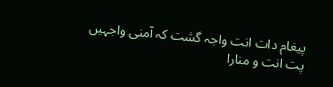پیغام دات انت واجہ گشت کہ آمنی واجہیں پت انت و منارا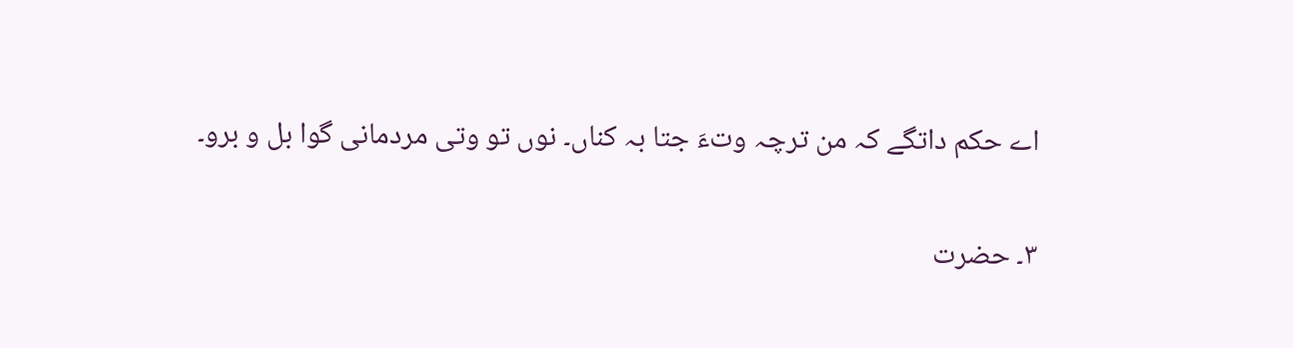اے حکم داتگے کہ من ترچہ وتءَ جتا بہ کناں۔ نوں تو وتی مردمانی گوا بل و برو۔

۳۔ حضرت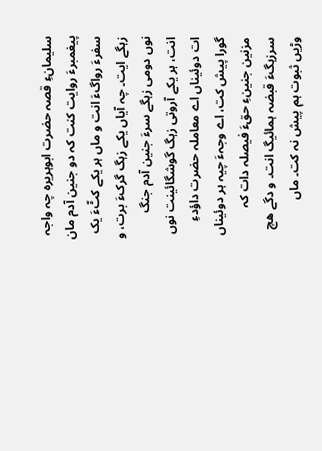سلیمانءِ قصہ حضرت ابوہریرہ چہ واجہ پیغمبرءَ روایت کنت کہ دو جنین آدم مان سفرءَ رواگءَ انت و ماں ہر یکے کٹّءَ یک زہگے ایت۔ چہ آیاں یکے زہگ گرکءَ برت، و نوں دومی زہگے سرءَ جنین آدم جنگ انت، ہر یکے آروتی زہگ گوشگائینت نوں ات دوئیناں اے معاملہ حضرت داؤدءِ گورا پیش کت، اے وجہءَ چیہ ہر دوئیناں مزنین جنینءِ حقءَ فیصلہ دات کہ سرزہگءَ قبضہ ہمائیگ انت۔ و دگے ھچ وڑیں ثبوت ہم پیش نہ کت۔ ماں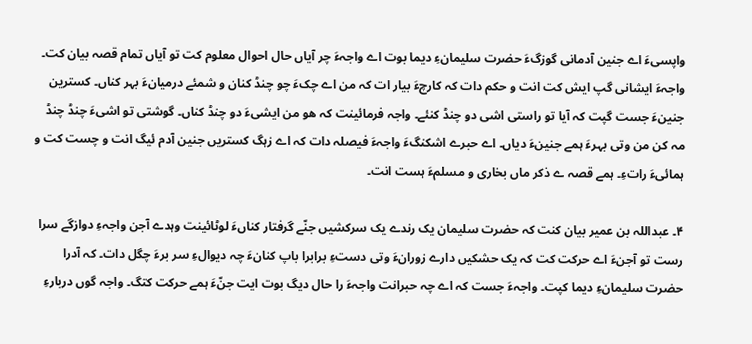واپسیءَ اے جنین آدمانی گوزگءَ حضرت سلیمانءِ دیما بوت اے واجہءَ چر آیاں حال احوال معلوم کت تو آیاں تمام قصہ بیان کت۔ واجہءَ ایشانی گپ ایش کت انت و حکم دات کہ کارچءَ بیار ات کہ من اے چکءَ چو چنڈ کنان و شمئے درمیانءَ بہر کناں۔ کسترین جنینءَ جست گپت کہ آیا تو راستی اشی دو چنڈ کنئے۔ واجہ فرمائینت کہ ھو من ایشیءَ دو چنڈ کناں۔ گوشتی تو اشیءَ چنڈ چنڈ مہ کن من وتی بہرءَ ہمے جنینءَ دیاں۔ اے حبرے اشکنگءَ واجہءَ فیصلہ دات کہ اے زہگ کستریں جنین آدم ئیگ انت و چست کت و ہمائیءَ راتءِ۔ ہمے قصہ ے ذکر ماں بخاری و مسلمءَ ہست انت۔

۴۔ عبداللہ بن عمیر بیان کنت کہ حضرت سلیمان یک رندے یک سرکشیں جنّے گرفتار کناںءَ لوٹائینت وہدے آجن واجہءِ دوازگے سرا رست تو آجنءَ اے حرکت کت کہ یک حشکیں دارے زورانءَ وتی دستءِ برابرا باپ کنانءَ چہ دیوالءِ سر برءَ چگل دات۔ کہ آدرا حضرت سلیمانءِ دیما کپت۔ واجہءَ جست کہ اے چہ حبرانت واجہءَ را حال دیگ بوت ایت جنّءَ ہمے حرکت کتگ۔ واجہ گوں دربارءِ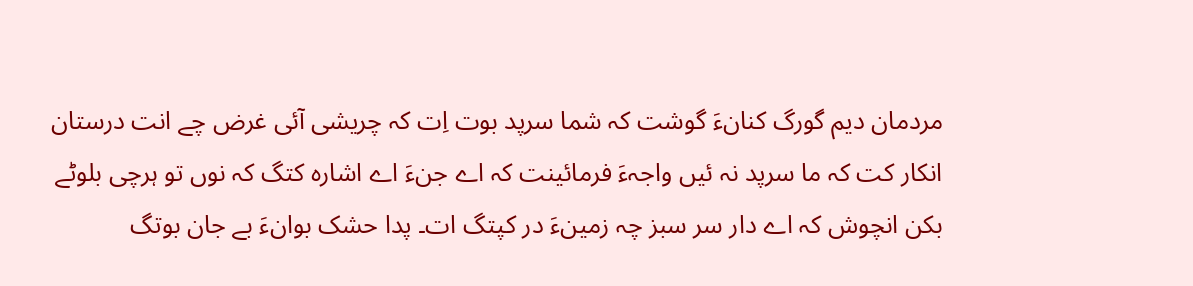مردمان دیم گورگ کنانءَ گوشت کہ شما سرپد بوت اِت کہ چریشی آئی غرض چے انت درستان انکار کت کہ ما سرپد نہ ئیں واجہءَ فرمائینت کہ اے جنءَ اے اشارہ کتگ کہ نوں تو ہرچی بلوٹے بکن انچوش کہ اے دار سر سبز چہ زمینءَ در کپتگ ات۔ پدا حشک بوانءَ بے جان بوتگ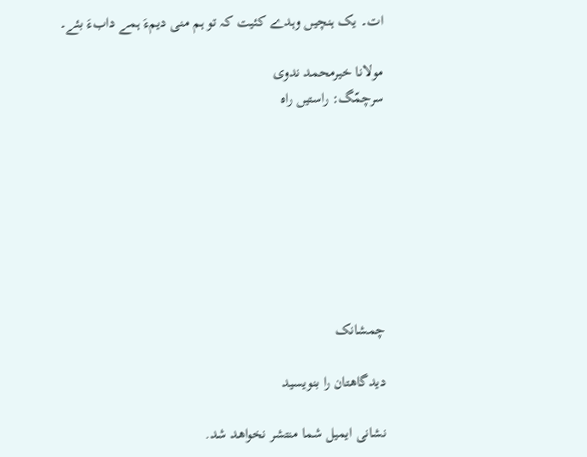ات۔ یک ہنچیں وہدے کئیت کہ تو ہم منی دیمءَ ہمے دابءَ بئے۔

مولانا خیرمحمد ندوی
سرچمّگ: راستیں راہ








چمشانک

دیدگاهتان را بنویسید

نشانی ایمیل شما منتشر نخواهد شد.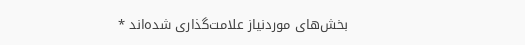بخش‌های موردنیاز علامت‌گذاری شده‌اند *